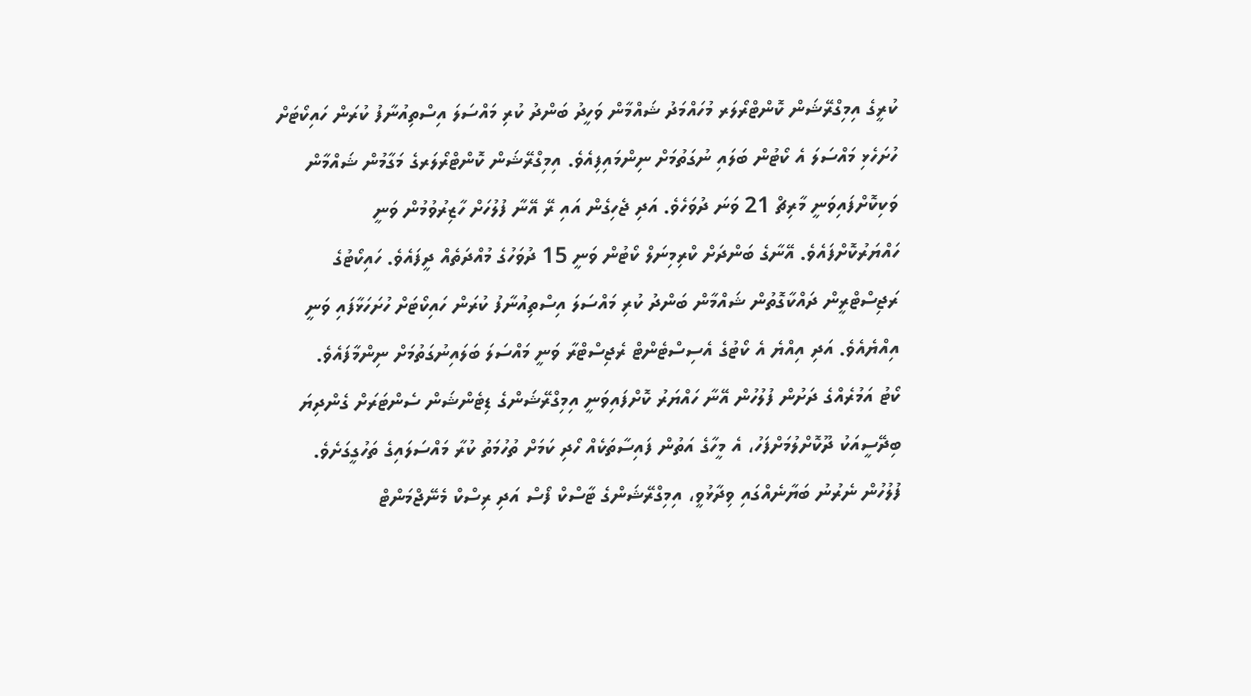ކުރީގެ އިމިގްރޭޝަން ކޮންޓްރޯލަރ މުހައްމަދު ޝައްމާން ވަހީދު ބަންދު ކުރި މައްސަލަ އިސްތިއުނާފު ކުރަން ހައިކޯޓަށް ހުށަހެޅި މައްސަލަ އެ ކޯޓުން ބަލައި ނުގަތުމަށް ނިންމައިފިއެވެ. އިމިގްރޭޝަން ކޮންޓްރޯލަރގެ މަގާމުން ޝައްމާން ވަކިކޮށްފައިވަނީ މާރިޗް 21 ވަނަ ދުވަހެވެ. އަދި ޖެހިގެން އައި ރޭ އޭނާ ފުލުހަށް ހާޒިރުވުމުން ވަނީ ހައްޔަރުކޮށްފައެވެ. އޭނާގެ ބަންދަށް ކްރިމިނަލް ކޯޓުން ވަނީ 15 ދުވަހުގެ މުއްދަތެއް ދީފައެވެ. ހައިކޯޓުގެ ރަޖިސްޓްރީން ދައްކާގޮތުން ޝައްމާން ބަންދު ކުރި މައްސަލަ އިސްތިއުނާފު ކުރަން ހައިކޯޓަށް ހުށަހަޅާފައި ވަނީ އިއްޔެއެވެ. އަދި އިއްޔެ އެ ކޯޓުގެ އެސިސްޓެންޓް ރެޖިސްޓްރާ ވަނީ މައްސަލަ ބަލައިނުގަތުމަށް ނިންމާފައެވެ.
ކޯޓު އަމުރެއްގެ ދަށުން ފުލުހުން އޭނާ ހައްޔަރު ކޮށްފައިވަނީ އިމިގްރޭޝަންގެ ޑިޓެންޝަން ސެންޓަރަށް ގެންދިޔަ ބިދޭސީއަކު ދޫކޮށްލުމަށްފަހު، އެ މީހާގެ އަތުން ފައިސާތަކެއް ހޯދި ކަމަށް ތުހުމަތު ކުރާ މައްސަލައިގެ ތަހުގީގަށެވެ. ފުލުހުން ނެރުނު ބަޔާނެއްގައި ވިދާޅުވީ، އިމިގްރޭޝަންގެ ޓާސްކް ފޯސް އަދި ރިސްކް މެނޭޖްމަންޓް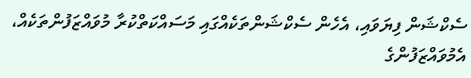ސެކްޝަން ފިޔަވައި، އެހެން ސެކްޝަންތަކެއްގައި މަސައްކަތްކުރާ މުވައްޒަފުންތަކެއް، އެމުވައްޒަފުންގެ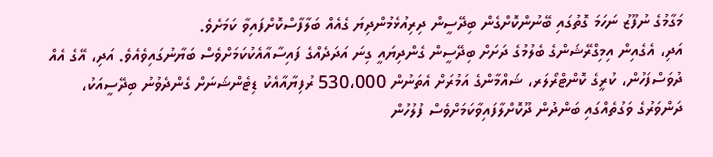މަގާމުގެ ނުފޫޒު ނަހަމަ ގޮތުގައި ބޭނުންކޮށްގެން ބިދޭސީން ދިރިއުޅެމުންދިޔަ ގެއެއް ބަލާފާސްކޮށްފައިވާ ކަމަށެވެ.
އަދި، އެގެއިން އިމިގްރޭޝަންގެ ބެލުމުގެ ދަށަށް ބިދޭސީން ގެންދިޔައީ ގިނަ އަދަދެއްގެ ފައިސާއާއެކުކަމަށްވެސް ބަޔާނުގައިވެއެވެ. އަދި، އޭގެ އެއް ދުވަސްފަހުން، ކުރީގެ ކޮންޓްރޯލަރ، ޝައްމާންގެ އަމުރަށް އެތަނުން 530،000 ރުފިޔާއާއެކު ޑިޓެންޝަނަށް ގެންދެވުނު ބިދޭސީއަކު، ދަންވަރުގެ ވަގުތެއްގައި ބަންދުން ދޫކޮށްލާފައިވާކަމަށްވެސް ފުލުހުން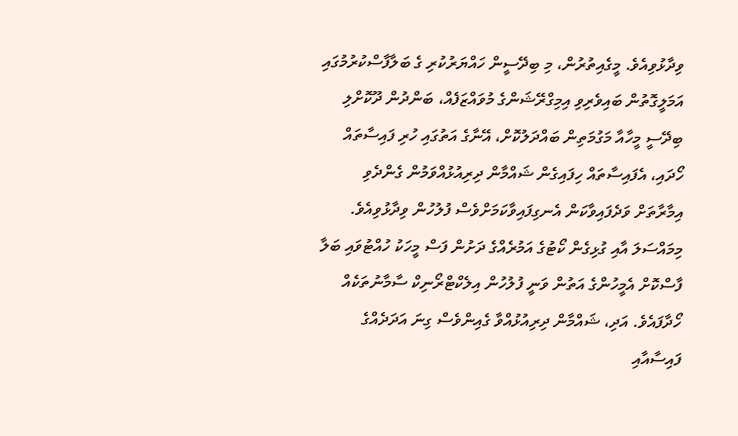ވިދާޅުވިއެވެ. މީގެއިތުރުން، މި ބިދޭސީން ހައްޔަރުކުރި ގެ ބަލާފާސްކުރުމުގައި އަމަލީގޮތުން ބައިވެރިވި އިމިގްރޭޝަންގެ މުވައްޒަފެއް، ބަންދުން ދޫކޮށްލި ބިދޭސީ މީހާއާ މަގުމަތިން ބައްދަލުކޮށް، އޭނާގެ އަތުގައި ހުރި ފައިސާތައް ހޯދައި، އެފައިސާތައް ހިފައިގެން ޝައްމާން ދިރިއުޅުއްވަމުން ގެންދެވި އިމާރާތަށް ވަދެފައިވާކަން އެނގިފައިވާކަމަށްވެސް ފުލުހުން ވިދާޅުވިއެވެ.
މިމައްސަލަ އާއި ގުޅިގެން ކޯޓުގެ އަމުރެއްގެ ދަށުން ފަސް މީހަކު ހުއްޓުވައި ބަލާ ފާސްކޮށް އެމީހުންގެ އަތުން ވަނީ ފުލުހުން އިލެކްޓްރޯނިކް ސާމާނުތަކެއް ހޯދާފައެވެ. އަދި، ޝައްމާން ދިރިއުޅުއްވާ ގެއިންވެސް ގިނަ އަދަދެއްގެ ފައިސާއާއި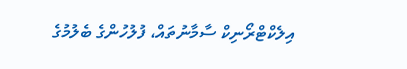އިލެކްޓްރޯނިކް ސާމާނުތައް، ފުލުހުންގެ ބެލުމުގެ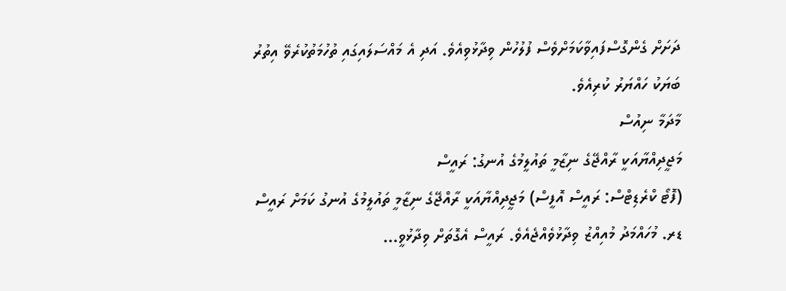ދަށަށް ގެންގޮސްފައިވާކަމަށްވެސް ފުލުހުން ވިދާޅުވިއެވެ. އަދި އެ މައްސަލައިގައި ތުހުމަތުކުރެވޭ އިތުރު ބަޔަކު ހައްޔަރު ކުރިއެވެ.
މާދަމާ ނިއުސް
މަޖީދިއްޔާއަކީ ރާއްޖޭގެ ނިޒާމީ ތައުލީމުގެ އުނގު: ރައީސް
(ފޮޓޯ ކްރެޑިޓްސް: ރައީސް އޮފީސް) މަޖީދިއްޔާއަކީ ރާއްޖޭގެ ނިޒާމީ ތައުލީމުގެ އުނގު ކަމަށް ރައީސް ޑރ. މުހައްމަދު މުއިއްޒު ވިދާޅުވެއްޖެއެވެ. ރައީސް އެގޮތަށް ވިދާޅުވީ...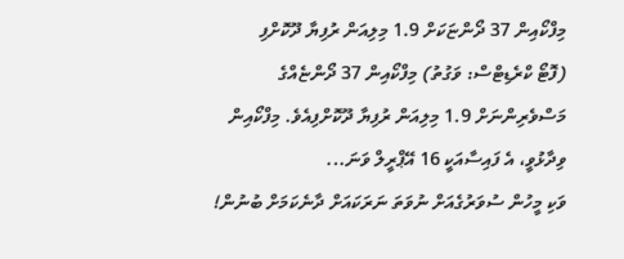މިފްކޯއިން 37 ދޯންޏަކަށް 1.9 މިލިއަން ރުފިޔާ ދޫކޮށްފި
(ފޮޓޯ ކްރެޑިޓްސް: ވަގުތު) މިފްކޯއިން 37 ދޯންޏެއްގެ މަސްވެރިންނަށް 1.9 މިލިއަން ރުފިޔާ ދޫކޮށްފިއެވެ. މިފްކޯއިން ވިދާޅުވީ، އެ ފައިސާއަކީ 16 އޭޕްރީލް ވަނަ...
ވަކި މީހުން ސުވަރުގެއަށް ނުވަތަ ނަރަކައަށް ދާނެކަމަށް ބުނުން!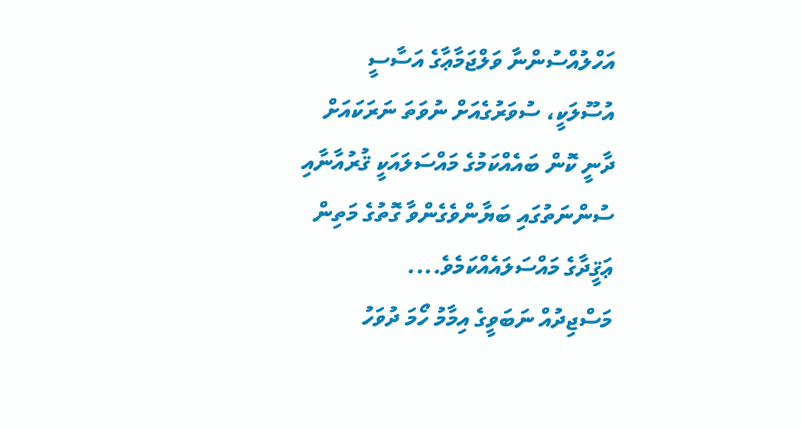އަހްލުއްސުންނާ ވަލްޖަމާޢާގެ އަސާސީ އުސޫލަކީ، ސުވަރުގެއަށް ނުވަތަ ނަރަކައަށް ދާނީ ކޮން ބައެއްކަމުގެ މައްސަލައަކީ ޤުރުއާނާއި ސުންނަތުގައި ބަޔާންވެގެންވާ ގޮތުގެ މަތިން ޢަޤީދާގެ މައްސަލައެއްކަމެވެ....
މަސްޖިދުއް ނަބަވީގެ އިމާމު ހޯމަ ދުވަހު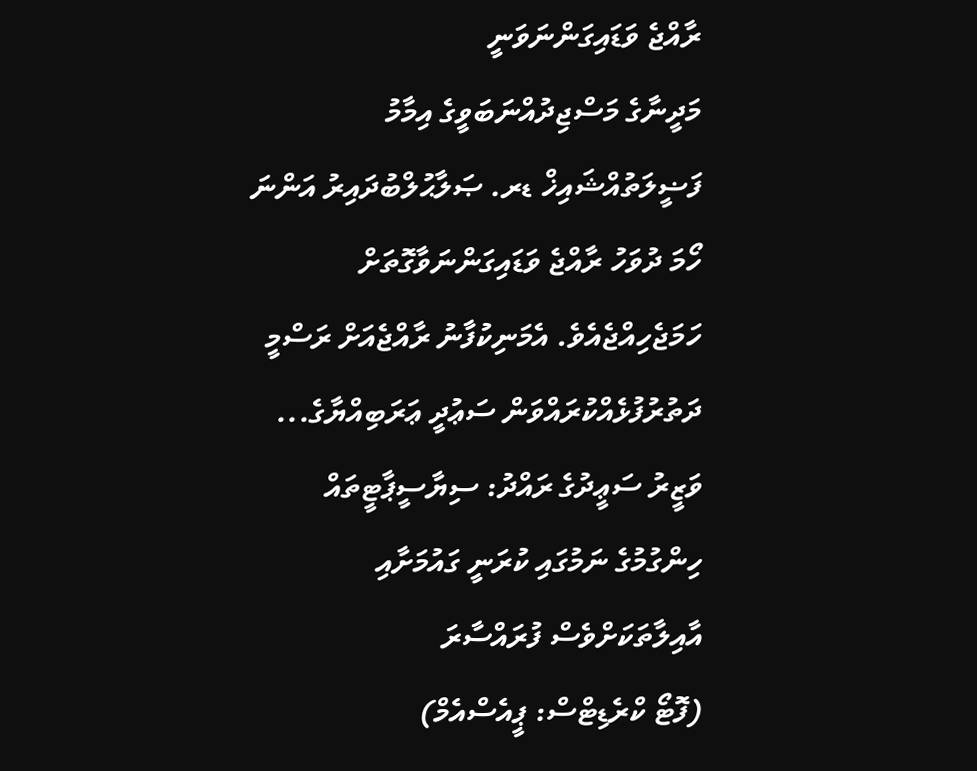ރާއްޖެ ވަޑައިގަންނަވަނީ
މަދީނާގެ މަސްޖިދުއްނަބަވީގެ އިމާމު ފަޟީލަތުއްޝައިޚް ޑރ. ޞަލާޙުލްބުދައިރު އަންނަ ހޯމަ ދުވަހު ރާއްޖެ ވަޑައިގަންނަވާގޮތަށް ހަމަޖެހިއްޖެއެވެ. އެމަނިކުފާނު ރާއްޖެއަށް ރަސްމީ ދަތުރުފުޅެއްކުރައްވަން ސަޢުދީ ޢަރަބިއްޔާގެ...
ވަޒީރު ސަޢީދުގެ ރައްދު: ސިޔާސީޕާޓީތައް ހިންގުމުގެ ނަމުގައި ކުރަނީ ގައުމަށާއި އާއިލާތަކަށްވެސް ފުރައްސާރަ
(ފޮޓޯ ކްރެޑިޓްސް: ޕީއެސްއެމް)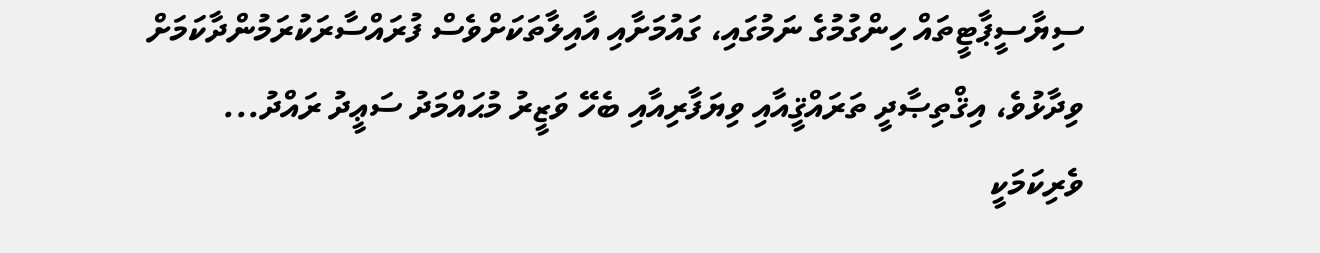ސިޔާސީޕާޓީތައް ހިންގުމުގެ ނަމުގައި، ގައުމަށާއި އާއިލާތަކަށްވެސް ފުރައްސާރަކުރަމުންދާކަމަށް ވިދާޅުވެ، އިޤްތިޞާދީ ތަރައްޤީއާއި ވިޔަފާރިއާއި ބެހޭ ވަޒީރު މުޙައްމަދު ސަޢީދު ރައްދު...
ވެރިކަމަކީ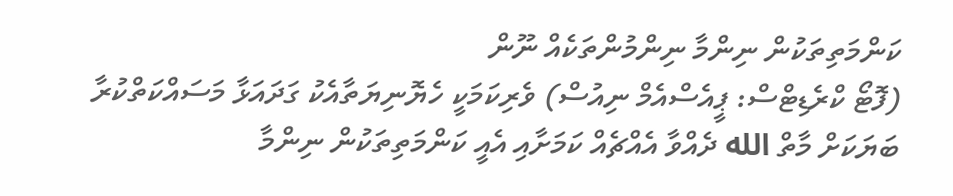ކަންމަތިތަކުން ނިންމާ ނިންމުންތަކެއް ނޫން
(ފޮޓޯ ކްރެޑިޓްސް: ޕީއެސްއެމް ނިއުސް) ވެރިކަމަކީ ހެޔޮނިޔަތާއެކު ގަދައަޅާ މަސައްކަތްކުރާ ބަޔަކަށް މާތް الله ދެއްވާ އެއްޗެއް ކަމަށާއި އެއީ ކަންމަތިތަކުން ނިންމާ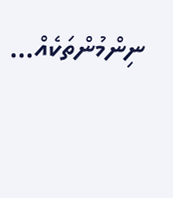ނިންމުންތަކެއް...